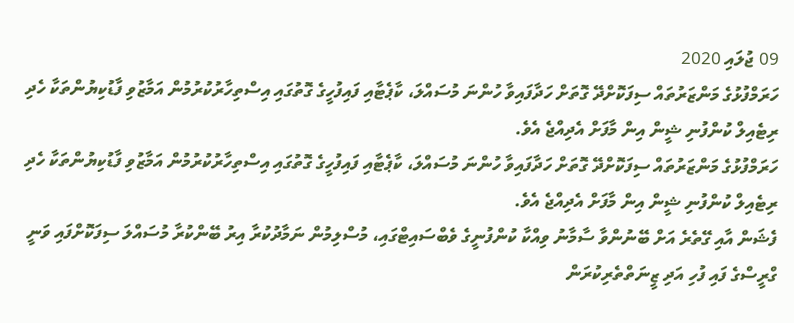09 ޖުލައި 2020
ހަރަމްފުޅުގެ މަންޒަރުތައް ސިފަކޮށްދޭ ގޮތަށް ހަދާފައިވާ ހުންނަ މުސައްލަ، ކާޕެޓާއި ފައިފުހީގެ ގޮތުގައި އިސްތިހާރުކުރުމުން އަމާޒުވި ފާޑުކިޔުންތަކާ ހެދި ރިޓެއިލް ކުންފުނި ޝީން އިން މާފަށް އެދިއްޖެ އެވެ.
ހަރަމްފުޅުގެ މަންޒަރުތައް ސިފަކޮށްދޭ ގޮތަށް ހަދާފައިވާ ހުންނަ މުސައްލަ، ކާޕެޓާއި ފައިފުހީގެ ގޮތުގައި އިސްތިހާރުކުރުމުން އަމާޒުވި ފާޑުކިޔުންތަކާ ހެދި ރިޓެއިލް ކުންފުނި ޝީން އިން މާފަށް އެދިއްޖެ އެވެ.
ފެޝަން އާއި ގޭތެރެ އަށް ބޭނުންވާ ސާމާނު ވިއްކާ ކުންފުނީގެ ވެބްސައިޓްގައި، މުސްލިމުން ނަމާދުކުރާ އިރު ބޭންކުރާ މުސައްލަ ސިފަކޮށްފައި ވަނީ ގްރީސްގެ ފައި ފުހި އަދި ޒީނަތްތެރިކުރަން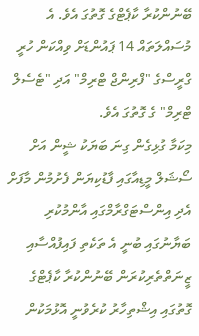ބޭނުންކުރާ ކާޕެޓްގެ ގޮތުގަ އެވެ. އެ މުސައްލަތައް 14 ޕައުންޑަށް ވިއްކަން ހުރީ ގްރީސްގެ "ފްރިންޖް ޓްރިމް" އަދި "ޓެސެލް ޓްރިމް" ގެ ގޮތުގަ އެވެ.
މިކަމާ ގުޅިގެން ގިނަ ބަޔަކު ޝީން އަށް ސޯޝަލް މީޑިއާގައި ފާޑުކިޔަން ފެށުމުން މާފަށް އެދި އިންސްޓަގްރާމްގައި އާންމުކުރި ބަޔާނުގައި ބުނީ އެ ތަކެތި ފައިފުއްސާއި ޒީނަތްތެރިކުރަން ބޭނުންކުރާ ކާޕެޓްގެ ގޮތުގައި އިޝްތިހާރު ކުރެވުނީ އޮޅުމަކުން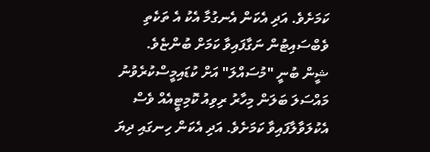ކަމަށެވެ. އަދި އެކަން އެނގުމާ އެކު އެ ތަކެތި ވެބްސައިޓުން ނަގާފައިވާ ކަމަށް ބުންޏެވެ.
ޝީން ބުނީ "މުސައްލަ" އަށް ކުޑައިމީސްކުރެވުނު މައްސަލަ ބަލަން މިހާރު ރިވިއު ކޮމިޓީއެއް ވެސް އެކުލަވާލާފައިވާ ކަމަށެވެ. އަދި އެކަން ހިނގައި ދިޔަ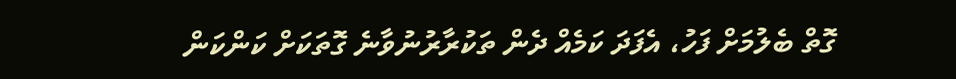ގޮތް ބެލުމަށް ފަހު، އެފަދަ ކަމެއް ދެން ތަކުރާރުނުވާނެ ގޮތަކަށް ކަންކަން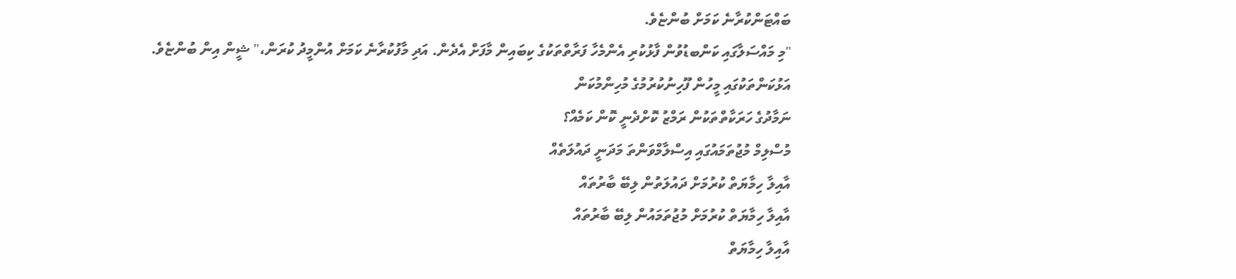ބައްޓަންކުރާނެ ކަމަށް ބުންޏެވެ.
"މި މައްސަލާގައި ކަންބޑުވުން ފާޅުކުރި އެންމެހާ ފަރާތްތަކުގެ ކިބައިން މާފަށް އެދެން. އަދި މާފުކުރާނެ ކަމަށް އުންމީދު ކުރަން،" ޝީން އިން ބުންޏެވެ.
އަޅުކަންތަކުގައި މީހުން ފޫހިނުކުރުމުގެ މުހިންމުކަން
ނަމާދުގެ ހަރަކާތްތަކުން ރަމްޒު ކޮށްދެނީ ކޮން ކަމެއް؟
މުސްލިމް މުޖުތަމައުގައި އިސްލާމްވަންތަ މަދަނީ ދައުލަތެއް
އާއިލާ ހިމާޔަތް ކުރުމަށް ދައުލަތުން ލިބޭ ބާރުތައް
އާއިލާ ހިމާޔަތް ކުރުމަށް މުޖުތަމައުން ލިބޭ ބާރުތައް
އާއިލާ ހިމާޔަތް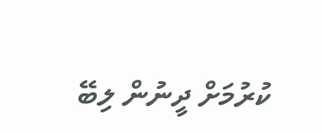ކުރުމަށް ދީނުން ލިބޭ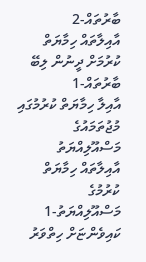ބާރުތައް-2
އާއިލާތައް ހިމާޔަތް ކުރުމަށް ދީނުން ލިބޭ ބާރުތައް-1
އާއިލާ ހިމާޔަތް ކުރުމުގައި މުޖުތަމައުގެ މަސްއޫލިއްޔަތު
އާއިލާތައް ހިމާޔަތް ކުރުމުގެ މަސްއޫލިއްޔަތު-1
ކައިވެންޏަށް ހިތްވަރު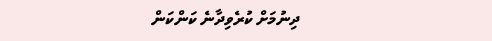ދިނުމަށް ކުރެވިދާނެ ކަންކަން